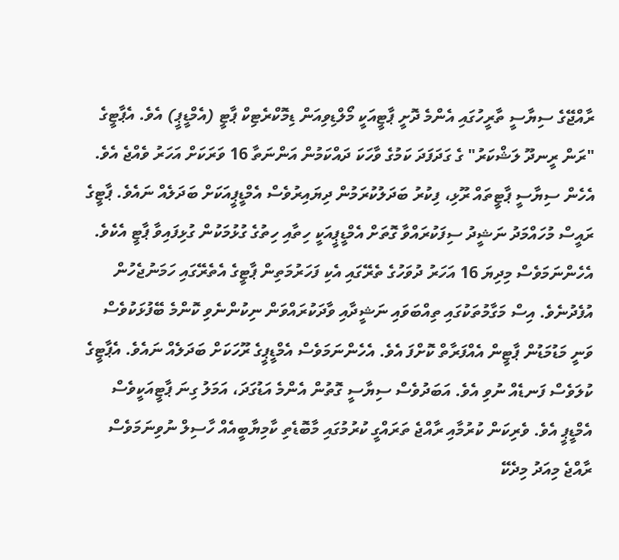ރާއްޖޭގެ ސިޔާސީ ތާރީހުގައި އެންމެ ދޮށީ ޕާޓީއަކީ މޯލްޑިވިއަން ޑިމޮކްރެޓިކް ޕާޓީ (އެމްޑީޕީ) އެވެ. އެޕާޓީގެ "ރަން ރީނދޫ ލަޝްކަރު" ގެ ގަދަފަދަ ކަމުގެ ވާހަކަ ދައްކަމުން އަންނަތާ 16 ވަރަކަށް އަހަރު ވެއްޖެ އެވެ. އެހެން ސިޔާސީ ޕާޓީތައް ރޫޅި، ފިކުރު ބަދަލުކުރަމުން ދިޔައިރުވެސް އެމްޑީޕީއަކަށް ބަދަލެއް ނައެވެ. ޕާޓީގެ ރައީސް މުހައްމަދު ނަޝީދު ސިފަކުރައްވާ ގޮތަށް އެމްޑީޕީއަކީ ހިތާއި ހިތުގެ ގުޅުމަކުން ގުޅިފައިވާ ޕާޓީ އެކެވެ.
އެހެންނަމަވެސް މިދިޔަ 16 އަހަރު ދުވަހުގެ ތެރޭގައި އެކި ފަހަރުމަތިން ޕާޓީގެ އެތެރޭގައި ހަމަނުޖެހުން އުފެދުނެވެ. އިސް މަގާމުތަކުގައި ތިއްބަވައި ނަޝީދާއި ވާދަކުރައްވަން ނިކުންނެވި ކޮންމެ ބޭފުޅަކުވެސް ވަނީ މަޑުމަޑުން ޕާޓީން އެއްފަރާތް ކޮށްފަ އެވެ. އެހެންނަމަވެސް އެމްޑީޕީގެ ރޫހަކަށް ބަދަލެއް ނައެވެ. އެޕާޓީގެ ކުލަވެސް ފަނޑެއް ނުވި އެވެ. އަބަދުވެސް ސިޔާސީ ގޮތުން އެންމެ އަޑުގަދަ، އަމަލު ގިނަ ޕާޓީއަކީވެސް އެމްޑީޕީ އެވެ. ވެރިކަން ކުރުމާއި ރާއްޖެ ތަރައްގީ ކުރުމުގައި މާބޮޑެތި ކާމިޔާބީއެއް ހާސިލް ނުވިނަމަވެސް ރާއްޖެ މިއަދު މިދެކޭ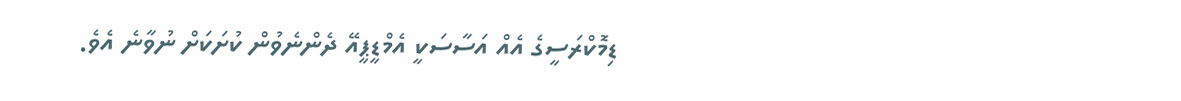ޑިމޮކްރަސީގެ އެއް އަސާސަކީ އެމްޑީޕީއޭ ދެންނެވުން ކުށަކަށް ނުވާނެ އެވެ.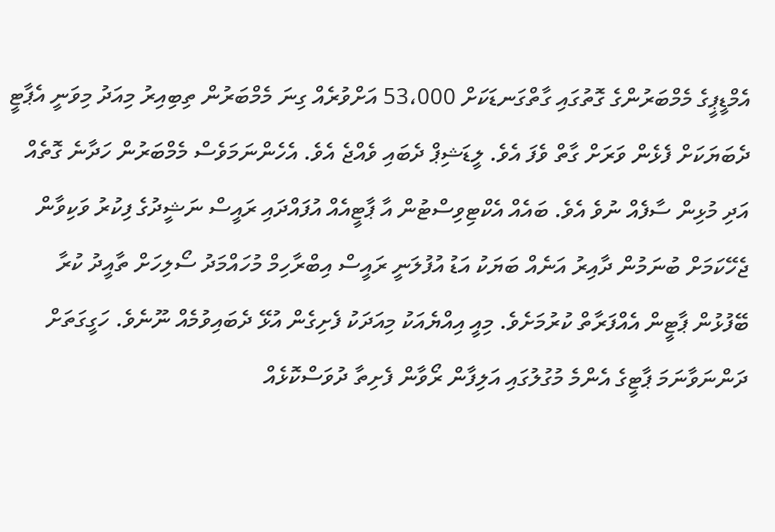އެމްޑީޕީގެ މެމްބަރުންގެ ގޮތުގައި ގާތްގަނޑަކަށް 53،000 އަށްވުރެއް ގިނަ މެމްބަރުން ތިބިއިރު މިއަދު މިވަނީ އެޕާޓީ ދެބަޔަކަށް ފެޅެން ވަރަށް ގާތް ވެފަ އެވެ. ލީޑަޝިޕް ދެބައި ވެއްޖެ އެވެ. އެހެންނަމަވެސް މެމްބަރުން ހަދާނެ ގޮތެއް އަދި މުޅިން ސާފެއް ނުވެ އެވެ. ބައެއް އެކްޓިވިސްޓުން އާ ޕާޓީއެއް އުފައްދައި ރައީސް ނަޝީދުގެ ފިކުރު ވަކިވާން ޖެހޭކަމަށް ބުނަމުން ދާއިރު އަނެއް ބަޔަކު އަޑު އުފުލަނީ ރައީސް އިބްރާހިމް މުހައްމަދު ސޯލިހަށް ތާއީދު ކުރާ ބޭފުޅުން ޕާޓީން އެއްފަރާތް ކުރުމަށެވެ. މިއީ އިއްޔެއަކު މިއަދަކު ފެށިގެން އުޅޭ ދެބައިވުމެއް ނޫނެވެ. ހަގީގަތަށް ދަންނަވާނަމަ ޕާޓީގެ އެންމެ މުގުލުގައި އަލިފާން ރޯވާން ފެށިތާ ދުވަސްކޮޅެއް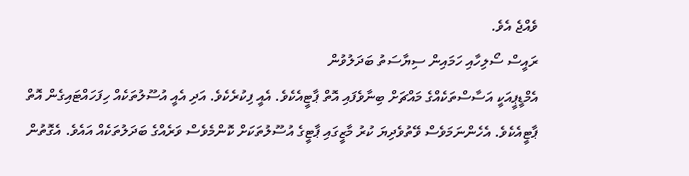ވެއްޖެ އެވެ.
ރައީސް ސޯލިހާއި ހަމައިން ސިޔާސަތު ބަދަލުވުން
އެމްޑީޕީއަކީ އަސާސްތަކެއްގެ މައްޗަށް ބިނާވެފައި އޮތް ޕާޓީއެކެވެ. އެއީ ފިކުރެކެވެ. އަދި އެއީ އުސޫލުތަކެއް ހިފަހައްޓައިގެން އޮތް ޕާޓީއެކެވެ. އެހެންނަމަވެސް ވޭތުވެދިޔަ ކުރު މާޒީގައި ޕާޓީގެ އުސޫލުތަކަށް ކޮންމެވެސް ވަރެއްގެ ބަދަލުތަކެއް އައެވެ. އެގޮތުން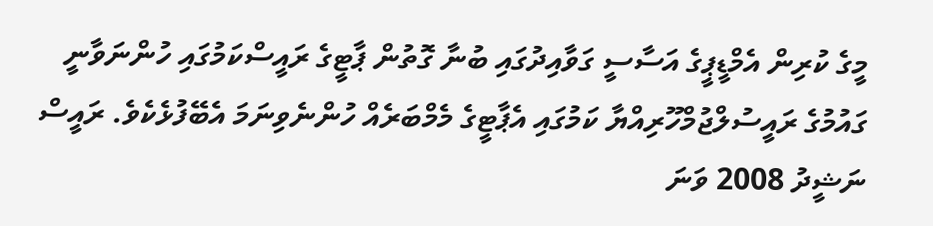މީގެ ކުރިން އެމްޑީޕީގެ އަސާސީ ގަވާއިދުގައި ބުނާ ގޮތުން ޕާޓީގެ ރައީސްކަމުގައި ހުންނަވާނީ ގައުމުގެ ރައީސުލްޖުމްހޫރިއްޔާ ކަމުގައި އެޕާޓީގެ މެމްބަރެއް ހުންނެވިނަމަ އެބޭފުޅެކެވެ. ރައީސް ނަޝީދު 2008 ވަނަ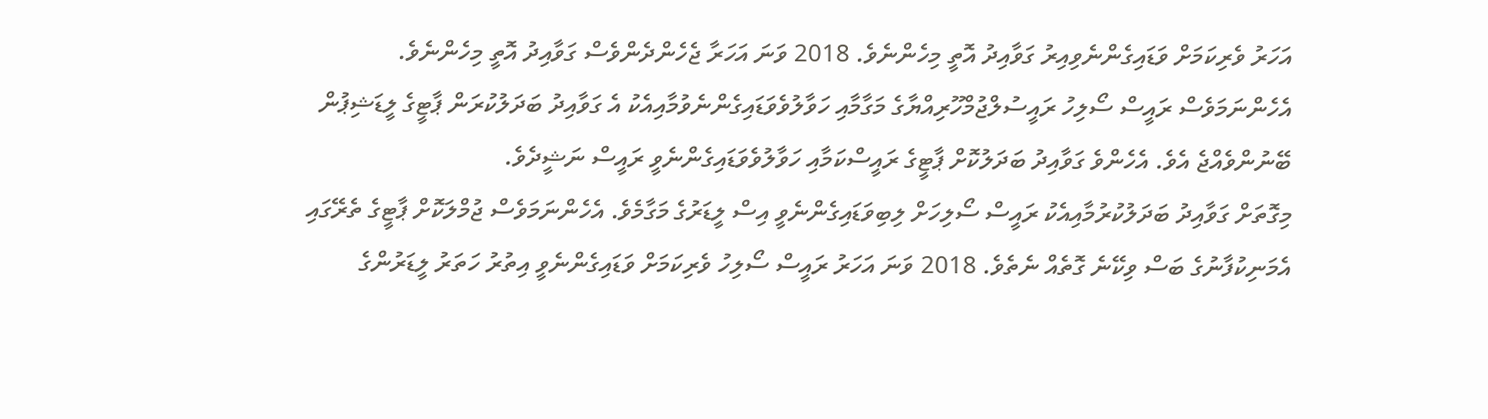އަހަރު ވެރިކަމަށް ވަޑައިގެންނެވިއިރު ގަވާއިދު އޮތީ މިހެންނެވެ. 2018 ވަނަ އަހަރާ ޖެހެންދެންވެސް ގަވާއިދު އޮތީ މިހެންނެވެ. އެހެންނަމަވެސް ރައީސް ސޯލިހު ރައީސުލްޖުމްހޫރިއްޔާގެ މަގާމާއި ހަވާލުވެވަޑައިގެންނެވުމާއިއެކު އެ ގަވާއިދު ބަދަލުކުރަން ޕާޓީގެ ލީޑަޝިޕުން ބޭނުންވެއްޖެ އެވެ. އެހެންވެ ގަވާއިދު ބަދަލުކޮށް ޕާޓީގެ ރައީސްކަމާއި ހަވާލުވެވަޑައިގެންނެވީ ރައީސް ނަޝީދެވެ.
މިގޮތަށް ގަވާއިދު ބަދަލުކުރުމާއިއެކު ރައީސް ސޯލިހަށް ލިބިވަޑައިގެންނެވީ އިސް ލީޑަރުގެ މަގާމެވެ. އެހެންނަމަވެސް ޖުމްލަކޮށް ޕާޓީގެ ތެރޭގައި އެމަނިކުފާނުގެ ބަސް ވިކޭނެ ގޮތެއް ނެތެވެ. 2018 ވަނަ އަހަރު ރައީސް ސޯލިހު ވެރިކަމަށް ވަޑައިގެންނެވީ އިތުރު ހަތަރު ލީޑަރުންގެ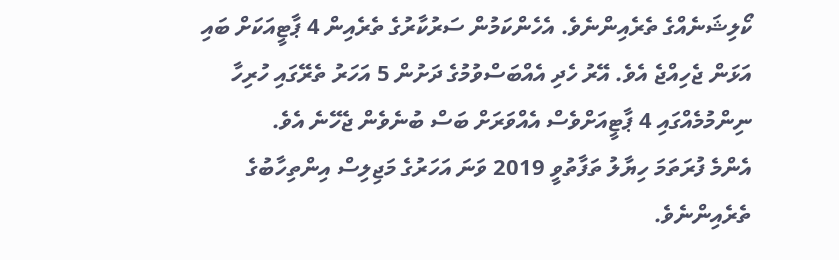ކޯލިޝަނެއްގެ ތެރެއިންނެވެ. އެހެންކަމުން ސަރުކާރުގެ ތެރެއިން 4 ޕާޓީއަކަށް ބައި އަޅަން ޖެހިއްޖެ އެވެ. އޭރު ހެދި އެއްބަސްވުމުގެ ދަށުން 5 އަހަރު ތެރޭގައި ހުރިހާ ނިންމުމެއްގައި 4 ޕާޓީއަށްވެސް އެއްވަރަށް ބަސް ބުނެވެން ޖެހޭނެ އެވެ.
އެންމެ ފުރަތަމަ ހިޔާލު ތަފާތުވީ 2019 ވަނަ އަހަރުގެ މަޖިލިސް އިންތިހާބުގެ ތެރެއިންނެވެ.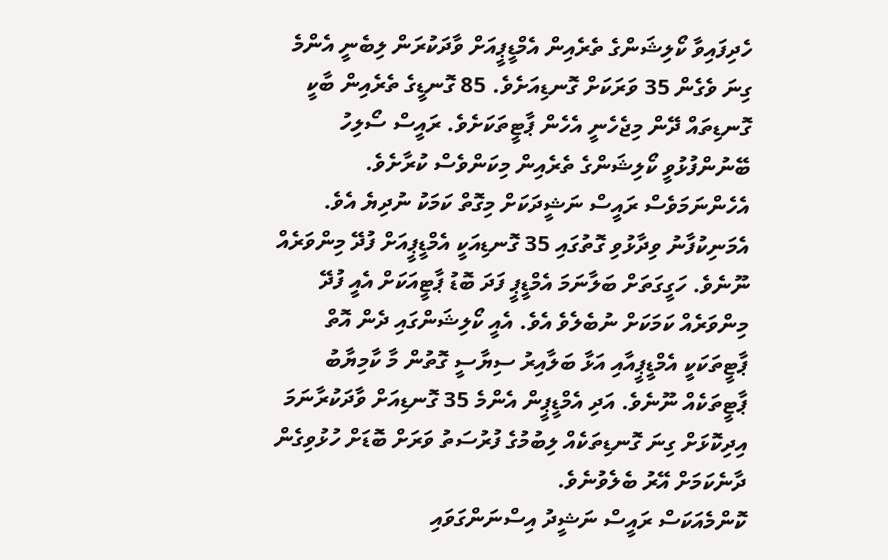ހެދިފައިވާ ކޯލިޝަންގެ ތެރެއިން އެމްޑީޕީއަށް ވާދަކުރަން ލިބެނީ އެންމެ ގިނަ ވެގެން 35 ވަރަކަށް ގޮނޑިއަށެވެ. 85 ގޮނޑީގެ ތެރެއިން ބާކީ ގޮނޑިތައް ދޭން މިޖެހެނީ އެހެން ޕާޓީތަކަށެވެ. ރައީސް ސޯލިހު ބޭނުންފުޅުވީ ކޯލިޝަންގެ ތެރެއިން މިކަންވެސް ކުރާށެވެ. އެހެންނަމަވެސް ރައީސް ނަޝީދަކަށް މިގޮތް ކަމަކު ނުދިޔެ އެވެ. އެމަނިކުފާނު ވިދާޅުވި ގޮތުގައި 35 ގޮނޑިއަކީ އެމްޑީޕީއަށް ފުދޭ މިންވަރެއް ނޫނެވެ. ހަގީގަތަށް ބަލާނަމަ އެމްޑީޕީ ފަދަ ބޮޑު ޕާޓީއަކަށް އެއީ ފުދޭ މިންވަރެއް ކަމަކަށް ނުބެލެވެ އެވެ. އެއީ ކޯލިޝަންގައި ދެން އޮތް ޕާޓީތަކަކީ އެމްޑީޕީއާއި އަޅާ ބަލާއިރު ސިޔާސީ ގޮތުން މާ ކާމިޔާބު ޕާޓީތަކެއް ނޫނެވެ. އަދި އެމްޑީޕީން އެންމެ 35 ގޮނޑިއަށް ވާދަކުރާނަމަ އިދިކޮޅަށް ގިނަ ގޮނޑިތަކެއް ލިބުމުގެ ފުރުސަތު ވަރަށް ބޮޑަށް ހުޅުވިގެން ދާނެކަމަށް އޭރު ބެލެވުނެވެ.
ކޮންމެއަކަސް ރައީސް ނަޝީދު އިސްނަންގަވައި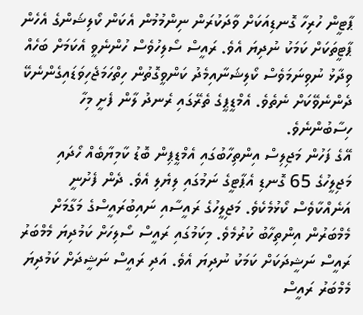ޕާޓީން ހުރިހާ ގޮނޑިއަކަށް ވާދަކުރަން ނިންމުމުން އެކަން ކޯލިޝަންގެ އެހެން ޕާޓީތަކަށް ކަމަކު ނުދިޔަ އެވެ. ރައީސް ސޯލިހުވެސް ހުންނެވީ އެކަމަށް ބަހެއް ވިދާޅު ނުވިނަމަވެސް ކޯލިޝަނާއިމެދު ކަންވީގޮތުން ހިތްހަމަޖެހިވަޑައިގެންނެކޭ ދެންނެވޭކަށް ނެތެވެ. އެމްޑީޕީގެ ތެރޭގައި ރެނދު ލާން ފެށީ މިހާ ހިސާބުންނެވެ.
އޭގެ ފަހުން މަޖިލިސް އިންތިހާބުގައި އެމްޑީޕިން ބޮޑު ކާމިޔާބެއް ހޯދައި މަޖިލީހުގެ 65 ގޮނޑި އެޕާޓީގެ ނަމުގައި ލިޔެލި އެވެ. ދެން ފެށުނީ އަނެއްކާވެސް ކޯޅުމެކެވެ. މަޖިލީހުގެ ރައީސާއި ނައިބުރައީސްގެ މަގާމަށް މެމްބަރުން އިންތިހާބު ކުރުމެވެ. މިކަމުގައި ރައީސް ސޯލިހަށް ކަމުދިޔަ މެމްބަރު ރައީސް ނަޝީދަކަށް ކަމަކު ނުދިޔަ އެވެ. އަދި ރައީސް ނަޝީދަށް ކަމުދިޔަ މެމްބަރު ރައީސް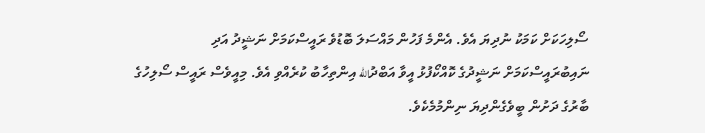ސޯލިހަކަށް ކަމަކު ނުދިޔަ އެވެ. އެންމެ ފަހުން މައްސަލަ ބޮޑުވެ ރައީސްކަމަށް ނަޝީދު އަދި ނައިބުރައީސްކަމަށް ނަޝީދުގެ ކޮއްކޯފުޅު އީވާ އަބްދުالله އިންތިހާބު ކުރެއްވި އެވެ. މިއީވެސް ރައީސް ސޯލިހުގެ ބާރުގެ ދަށުން ބީވެގެންދިޔަ ނިންމުމެކެވެ.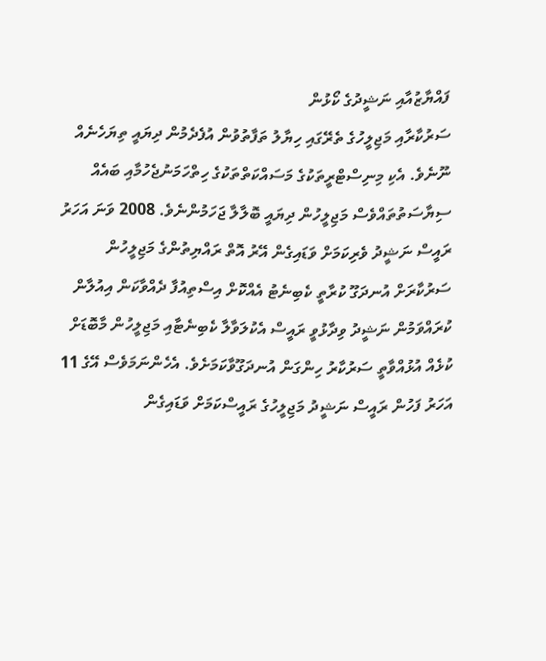ފައްޔާޒުއާއި ނަޝީދުގެ ކޯޅުން
ސަރުކާރާއި މަޖިލީހުގެ ތެރޭގައި ހިޔާލު ތަފާތުވުން އުފެދެމުން ދިޔައީ ތިޔަހެނެއް ނޫނެވެ. އެކި މިނިސްޓްރީތަކުގެ މަސައްކަތްތަކުގެ ހިތްހަމަނުޖެހުމާއި ބައެއް ސިޔާސަތުތައްވެސް މަޖިލީހުން ދިޔައީ ބޮލާލާ ޖަހަމުންނެވެ. 2008 ވަނަ އަހަރު ރައީސް ނަޝީދު ވެރިކަމަށް ވަޑައިގެން އޭރު އޮތް ރައްޔިތުންގެ މަޖިލީހުން ސަރުކާރަށް އުނދަގޫ ކުރާތީ ކެބިނެޓު އެއްކޮށް އިސްތިއުފާ ދެއްވާކަން އިއުލާން ކުރައްވަމުން ނަޝީދު ވިދާޅުވީ ރައީސް އެކުލަވާލާ ކެބިނެޓާއި މަޖިލީހުން މާބޮޑަށް ކުޅެއް އުޅުއްވާތީ ސަރުކާރު ހިންގަން އުނދަގޫވާކަމަށެވެ. އެހެންނަމަވެސް އޭގެ 11 އަހަރު ފަހުން ރައީސް ނަޝީދު މަޖިލީހުގެ ރައީސްކަމަށް ވަޑައިގެން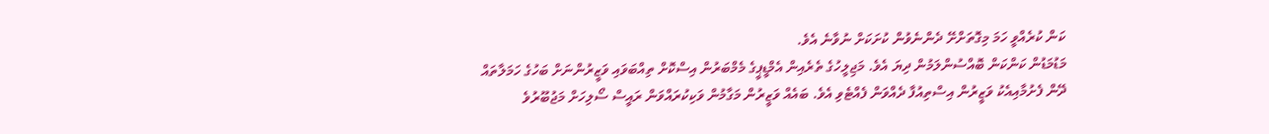ކަން ކުރެއްވީ ހަމަ މިގޮތަށްށޭ ދެންނެވުން ކުށަކަށް ނުވާނެ އެވެ.
މަޑުމަޑުން ކަންކަން ބޮއްސުންލަމުން ދިޔަ އެވެ. މަޖިލީހުގެ ތެރެއިން އެމްޑީޕީގެ މެމްބަރުން އިސްކޮށް ތިއްބަވައި ވަޒީރުންނަށް ބަހުގެ ހަމަލާތައް ދޭން ފެށުމާއިއެކު ވަޒީރުން އިސްތިއުފާ ދެއްވަން ފެއްޓެވި އެވެ. ބައެއް ވަޒީރުން މަގާމުން ވަކިކުރައްވަން ރައީސް ސޯލިހަށް މަޖުބޫރުވެ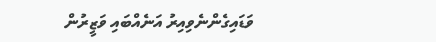ވަޑައިގެންނެވިއިރު އަނެއްބައި ވަޒީރުން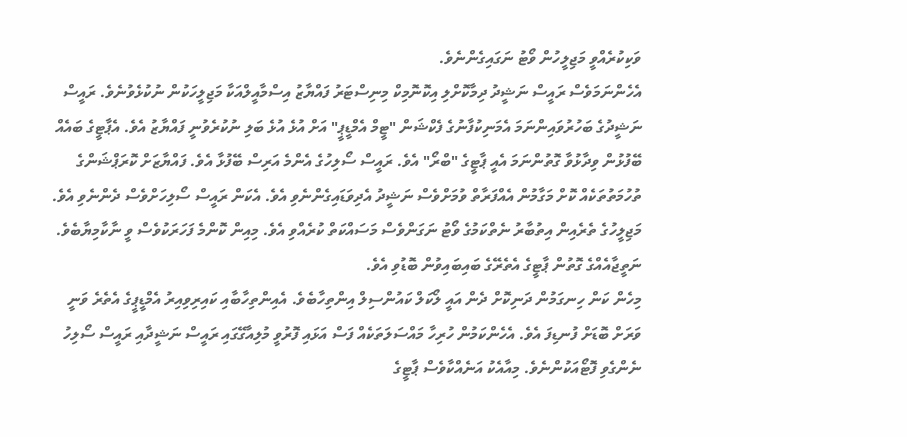ވަކިކުރެއްވީ މަޖިލީހުން ވޯޓު ނަގައިގެންނެވެ.
އެހެންނަމަވެސް ރައީސް ނަޝީދު ދިމާކޮށްލި އިކޮނޮމިކް މިނިސްޓަރު ފައްޔާޒު އިސްމާއީލްއަކާ މަޖިލީހަކުން ނުކުޅެވުނެވެ. ރައީސް ނަޝީދުގެ ބަހުރުވައިންނަމަ އެމަނިކުފާނުގެ ފެކްޝަން "ޓީމް އެމްޑީޕީ" އަށް އުޅެ އުޅެ ބަލި ނުކުރެވުނީ ފައްޔާޒު އެވެ. އެޕާޓީގެ ބައެއް ބޭފުޅުން ވިދާޅުވާ ގޮތުންނަމަ އެއީ ޕާޓީގެ "ބްރޯ" އެވެ. ރައީސް ސޯލިހުގެ އެންމެ އަރިސް ބޭފުޅާ އެވެ. ފައްޔާޒަށް ކޮރަޕްޝަންގެ ތުހުމަތުތަކެއް ކޮށް މަގާމުން އެއްފަރާތް ވުމަށްވެސް ނަޝީދު އެދިވަޑައިގެންނެވި އެވެ. އެކަން ރައީސް ސޯލިހަށްވެސް ދެންނެވި އެވެ. މަޖިލީހުގެ ތެރެއިން އިތުބާރު ނެތްކަމުގެ ވޯޓު ނަގަންވެސް މަސައްކަތް ކުރެއްވި އެވެ. މިއިން ކޮންމެ ފަހަރަކުވެސް ވީ ނާކާމިޔާބެވެ. ނަތީޖާއެއްގެ ގޮތުން ޕާޓީގެ އެތެރޭގެ ބައިބައިވުން ބޮޑުވި އެވެ.
މިހެން ކަން ހިނގަމުން ދަނިކޮށް ދެން އައީ ލޯކަލް ކައުންސިލް އިންތިހާބެވެ. އެއިންތިހާބާއި ކައިރިވިއިރު އެމްޑީޕީގެ އެތެރެ ވަނީ ވަރަށް ބޮޑަށް ފުނޑިފަ އެވެ. އެހެންކަމުން ހުރިހާ މައްސަލަތަކެއް ފަސް އަޅައި ފޮރުވީ މުލިއާގޭގައި ރައީސް ނަޝީދާއި ރައީސް ސޯލިހު ނެންގެވި ފޮޓޯއަކުންނެވެ. މިއާއެކު އަނެއްކާވެސް ޕާޓީގެ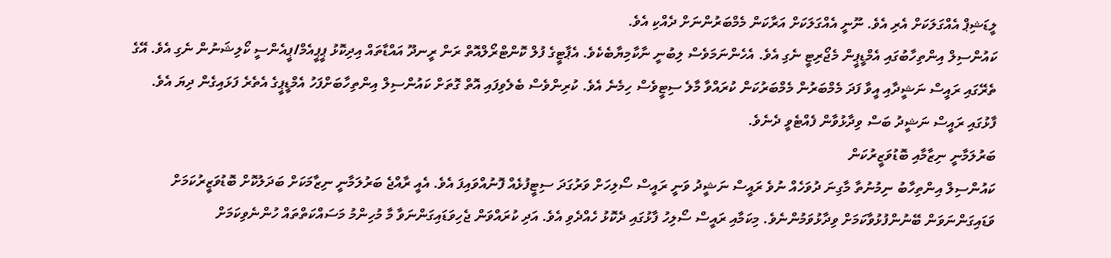ލީޑަޝިޕް އެއްގަލަކަށް އެރި އެވެ. ނޫނީ އެއްގަލަކަށް އަރާކަން މެމްބަރުންނަށް ދެއްކި އެވެ.
ކައުންސިލް އިންތިހާބުގައި އެމްޑީޕީން މެޖޯރިޓީ ނެގި އެވެ. އެހެންނަމަވެސް ލިބުނީ ނާކާމިޔާބެކެވެ. އެޕާޓީގެ ފުލް ކޮންޓްރޯލްއޮތް ރަން ރީނދޫ އައްޑާތައް އިދިކޮޅު ޕީޕީއެމް/ޕީއެންސީ ކޯލިޝަނުން ނެގި އެވެ. އޭގެ ތެރޭގައި ރައީސް ނަޝީދާއި އީވާ ފަދަ މެމްބަރުން މެމްބަރުކަން ކުރައްވާ މާލެ ސިޓީވެސް ހިމެނެ އެވެ. ކުރިންވެސް ބެލެވިފައި އޮތް ގޮތަށް ކައުންސިލް އިންތިހާބަށްފަހު އެމްޑީޕީގެ އެތެރެ ފަޅައިގެން ދިޔަ އެވެ. ފާޅުގައި ރައީސް ނަޝީދު ބަސް ވިދާޅުވާން ފެއްޓެވީ ދެނެވެ.
ބަރުލަމާނީ ނިޒާމާއި ބޮޑުވަޒީރުކަން
ކައުންސިލް އިންތިހާބު ނިމުނުތާ މާގިނަ ދުވަހެއް ނުވެ ރައީސް ނަޝީދު ވަނީ ރައީސް ސޯލިހަށް ވަރުގަދަ ސިޓީފުޅެއް ފޮނުއްވައިފަ އެވެ. އެއީ ރާއްޖެ ބަރުލަމާނީ ނިޒާމަކަށް ބަދަލުކޮށް ބޮޑުވަޒީރުކަމަށް ވަޑައިގަންނަވަން ބޭނުންފުޅުވާކަމަށް ވިދާޅުވަމުންނެވެ. މިކަމާއި ރައީސް ސޯލިހު ފާޅުގައި ދެކޮޅު ހެއްދެވި އެވެ. އަދި ކުރައްވަން ޖެހިވަޑައިގަންނަވާ މާ މުހިންމު މަސައްކަތްތައް ހުންނެވިކަމަށް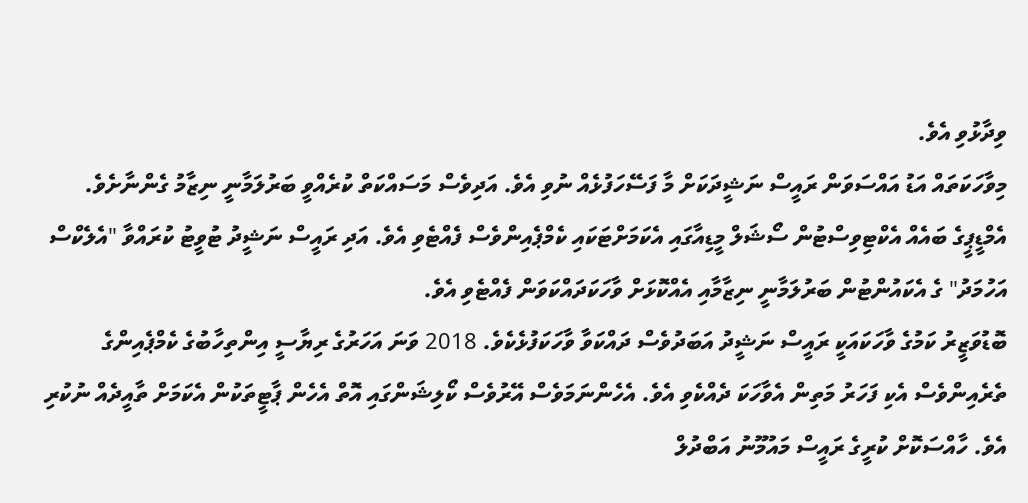ވިދާޅުވި އެވެ.
މިވާހަކަތައް އަޑު އައްސަވަން ރައީސް ނަޝީދަކަށް މާ ފަސޭހަފުޅެއް ނުވި އެވެ. އަދިވެސް މަސައްކަތް ކުރެއްވީ ބަރުލަމާނީ ނިޒާމު ގެންނާށެވެ. އެމްޑީޕީގެ ބައެއް އެކްޓިވިސްޓުން ސޯޝަލް މީޑިއާގައި އެކަމަށްޓަކައި ކެމްޕެއިންވެސް ފެއްޓެވި އެވެ. އަދި ރައީސް ނަޝީދު ޓުވީޓު ކުރައްވާ "އެލެކްސް އަހުމަދު" ގެ އެކައުންޓުން ބަރުލަމާނީ ނިޒާމާއި އެއްކޮޅަށް ވާހަކަދައްކަވަން ފެއްޓެވި އެވެ.
ބޮޑުވަޒީރު ކަމުގެ ވާހަކައަކީ ރައީސް ނަޝީދު އަބަދުވެސް ދައްކަވާ ވާހަކަފުޅެކެވެ. 2018 ވަނަ އަހަރުގެ ރިޔާސީ އިންތިހާބުގެ ކެމްޕެއިންގެ ތެރެއިންވެސް އެކި ފަހަރު މަތިން އެވާހަކަ ދެއްކެވި އެވެ. އެހެންނަމަވެސް އޭރުވެސް ކޯލިޝަންގައި އޮތް އެހެން ޕާޓީތަކުން އެކަމަށް ތާއީދެއް ނުކުރި އެވެ. ހާއްސަކޮށް ކުރީގެ ރައީސް މައުމޫނު އަބްދުލް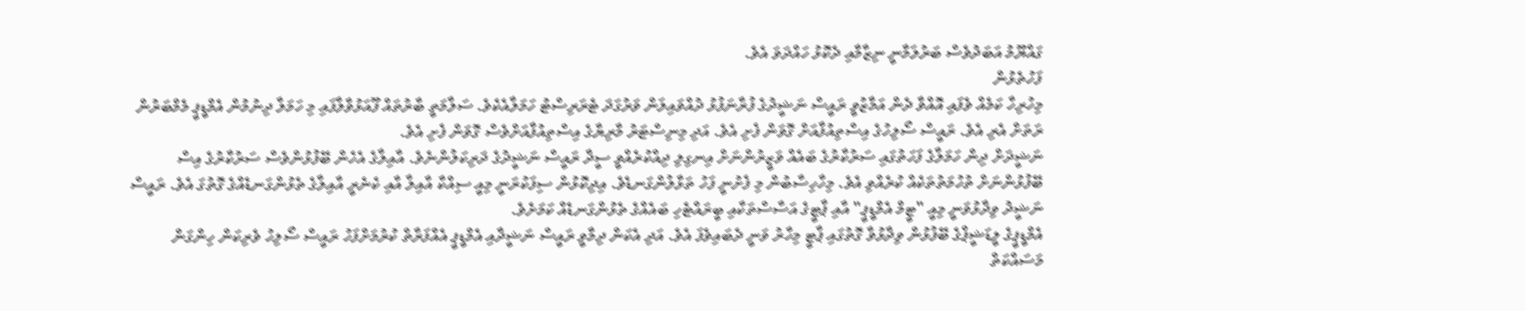ގައްޔޫމު އަބަދުވެސް ބަރުލަމާނީ ނިޒާމާއި ދެކޮޅު ހައްދަވަ އެވެ.
ފަހުތެޅުން
މިހުރިހާ ކަމެއް ވެފައި އޮއްވާ ދެން އަމާޒުވީ ރައީސް ނަޝީދުގެ ފުރާނަފުޅު ދުއްވައިލަން ވަރުގަދަ ޓެރަރިސްޓު ހަމަލާއެކެވެ. ސަލާމަތީ ބާރުތައް ފޫއަޅުވާލާފައި މި ހަމަލާ ދިނުމުން އެމްޑީޕީ މެމްބަރުން ރަތަށް އެރި އެވެ. ރައީސް ސޯލިހުގެ އިސްތިއުފާއަށް ގޮވަން ފެށި އެވެ. އަދި މިނިސްޓަރު މާރިޔާގެ އިސްތިއުފާއަށްވެސް ގޮވަން ފެށި އެވެ.
ނަޝީދަށް ދިން ހަމަލާގެ ފަހަތުގައި ސަރުކާރުގެ ބައެއް ވަޒީރުންނަށް އިނގިލި ދިއްކުރެއްވީ ސީދާ ރައީސް ނަޝީދުގެ ދަރިކަލުންނެވެ. އާއިލާގެ އެހެން ބޭފުޅުންވެސް ސަރުކާރުގެ އިސް ބޭފުޅުންނަށް ތުހުމަތުތަކެއް ކުރެއްވި އެވެ. މިހާހިސާބުން މި ފެށުނީ ފަހު ތަޅާލުންގަނޑެވެ. އިދިކޮޅުން ސިފަކުރަނީ މިއީ ސިއްކާ އާއިލާ އާއި ކެނެރީ އާއިލާގެ ތެޅުންގަނޑެއްގެ ގޮތުގަ އެވެ. ރައީސް ނަޝީދު ވިދާޅުވަނީ މިއީ "ޓީމް އެމްޑީޕީ" އާއި ޕާޓީގެ އަސާސްތަކާއި ބީރައްޓެހި ބައެއްގެ ތެޅުންގަނޑެއް ކަމަށެވެ.
އެމްޑީޕީގެ ލީޑަޝީޕްގެ ބޭފުޅުން ވިދާޅުވާ ގޮތުގައި ޕާޓީ މިހާރު ވަނީ ދެބައިވެފަ އެވެ. އަދި އެކަން ދިމާވީ ރައީސް ނަޝީދާއި އެމްޑީޕީ އެއްފަރާތް ކުރުމަށްފަހު ރައީސް ސޯލިހު ވެރިކަން ހިންގަން މަސައްކަތް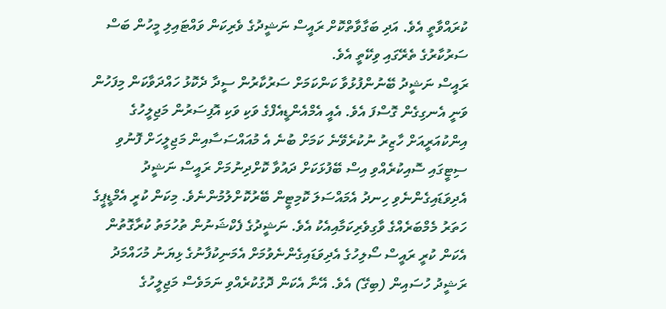ކުރައްވާތީ އެވެ. އަދި ބަގާވާތްކޮށް ރައީސް ނަޝީދުގެ ވެރިކަން ވައްޓައިލި މީހުން ބަސް ސަރުކާރުގެ ތެރޭގައި ވިކޭތީ އެވެ.
ރައީސް ނަޝީދު ބޭނުންފުޅުވާ ކަންކަމަށް ސަރުކާރުން ސީދާ ދެކޮޅު ހައްދަވާކަން މިފަހުން ވަނީ އެނގިގެން ގޮސްފަ އެވެ. އެއީ އެމްއެންޑީއެފްގެ ވަކި ވަކި އޮފިސަރުން މަޖިލީހުގެ އިންކުއަރީއަށް ހާޒިރު ނުކުރެވޭނެ ކަމަށް ބުނެ އެ މުއައްސަސާއިން މަޖިލީހަށް ފޮނުވި ސިޓީގައި ސޮއިކުރެއްވި އިސް ބޭފުޅަކަށް ދައުވާ ކޮށްދިނުމަށް ރައީސް ނަޝީދު އެދިވަޑައިގެންނެވި ހިނދު އެމައްސަލަ ކޮމިޓީން ބޭރުކޮށްލުމުންނެވެ. މިކަން ކުރީ އެމްޑީޕީގެ ހަތަރު މެމްބަރެއްގެ ވާގިވެރިކަމާއިއެކު އެވެ. ނަޝީދުގެ ފެކްޝަނުން ތުހުމަތު ކުރާގޮތުން އެކަން ކުރީ ރައީސް ސޯލިހުގެ އެދިވަޑައިގެންނެވުމަށް އެމަނިކުފާނުގެ ޅިޔަނު މުހައްމަދު ރަޝީދު ހުސައިން (ބިގޭ) އެވެ. އޭނާ އެކަން ދޮގުކުރެއްވި ނަމަވެސް މަޖިލީހުގެ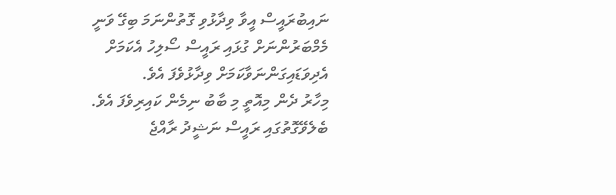ނައިބުރައީސް އީވާ ވިދާޅުވި ގޮތުންނަމަ ބިގޭ ވަނީ މެމްބަރުންނަށް ގުޅައި ރައީސް ސޯލިހު އެކަމަށް އެދިވަޑައިގަންނަވާކަމަށް ވިދާޅުވެފަ އެވެ.
މިހާރު ދެން މިއޮތީ މި ބާބު ނިމެން ކައިރިވެފަ އެވެ. ބެލެވޭގޮތުގައި ރައީސް ނަޝީދު ރާއްޖެ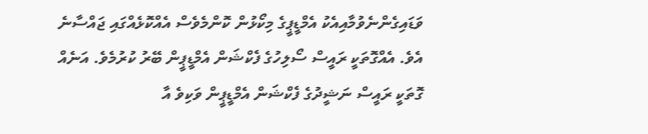ވަޑައިގެންނެވުމާއިއެކު އެމްޑީޕީގެ މިކޯޅުން ކޮންމެވެސް އެއްކޮޅެއްގައި ޖައްސާނެ އެވެ. އެއްގޮތަކީ ރައީސް ސޯލިހުގެ ފެކްޝަން އެމްޑީޕީން ބޭރު ކުރުމެވެ. އަނެއް ގޮތަކީ ރައީސް ނަޝީދުގެ ފެކްޝަން އެމްޑީޕީން ވަކިވެ އާ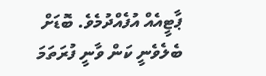ޕާޓީއެއް އުފެއްދުމެވެ. ބޮޑަށް ބެލެވެނީ ކަން ވާނީ ފުރަތަމަ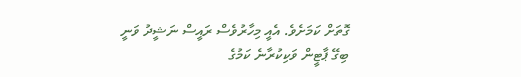ގޮތަށް ކަމަށެވެ. އެއީ މިހާރުވެސް ރައީސް ނަޝީދު ވަނީ ބިގޭ ޕާޓީން ވަކިކުރާނެ ކަމުގެ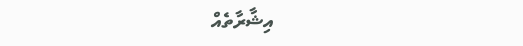އިޝާރާތެއް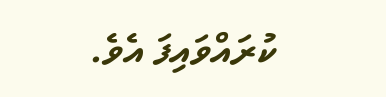ކުރައްވައިފަ އެވެ.